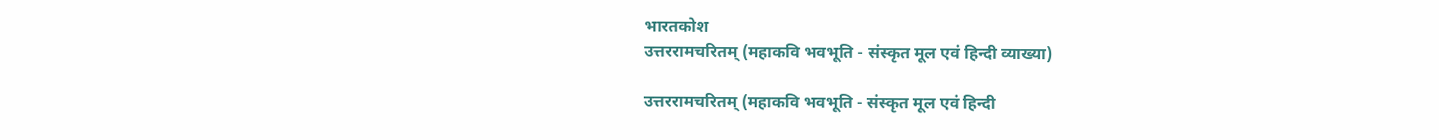भारतकोश
उत्तररामचरितम् (महाकवि भवभूति - संस्कृत मूल एवं हिन्दी व्याख्या)

उत्तररामचरितम् (महाकवि भवभूति - संस्कृत मूल एवं हिन्दी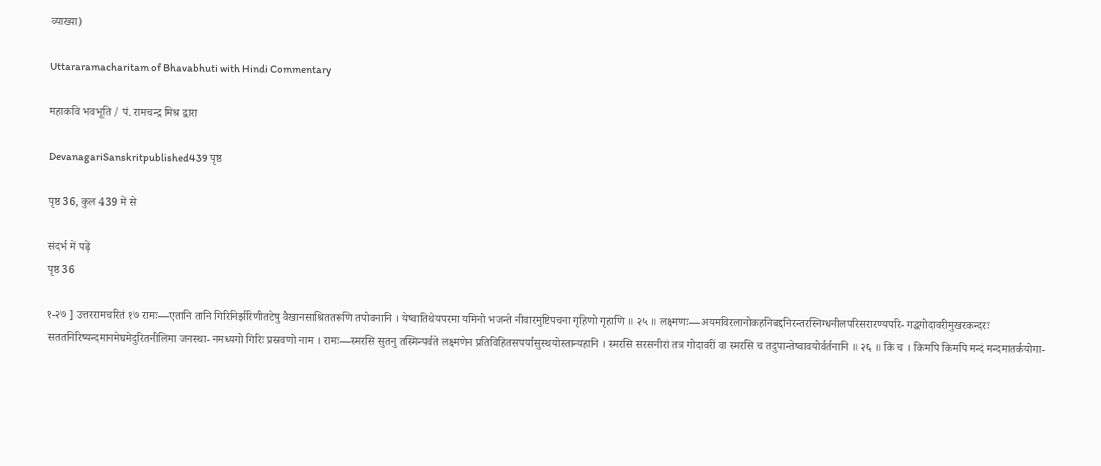व्याख्या)

Uttararamacharitam of Bhavabhuti with Hindi Commentary

महाकवि भवभूति / पं. रामचन्द्र मिश्र द्वारा

DevanagariSanskritpublished439 पृष्ठ

पृष्ठ 36, कुल 439 में से

संदर्भ में पढ़ें
पृष्ठ 36

१-२७ ] उत्तररामचरितं १७ रामः—एतानि तानि गिरिनिर्झरिणीतटेषु वैखानसाश्रिततरूणि तपोवनानि । येष्वातिथेयपरमा यमिनो भजन्ते नीवारमुष्टिपचना गृहिणो गृहाणि ॥ २५ ॥ लक्ष्मणः—अयमविरलानोकहनिबद्दनिरन्तरस्निग्धनीलपरिसरारण्यपरि- गद्धगोदावरीमुखरकन्दरः सततनिरिष्यन्दमानमेघमेदुरितनीलिमा जनस्था- नमध्यगो गिरिः प्रस्रवणो नाम । रामः—स्मरसि सुतनु तस्मिन्पर्वते लक्ष्मणेन प्रतिविहितसपर्यासुस्थयोस्तान्यहानि । स्मरसि सरसनीरां तत्र गोदावरीं वा स्मरसि च तदुपान्तेष्वावयोर्वर्तनानि ॥ २६ ॥ किं च । किमपि किमपि मन्दं मन्दमातर्कयोगा-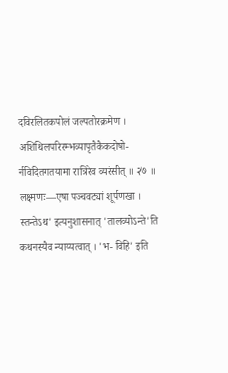दविरलितकपोलं जल्पतोरक्रमेण । अशिथिलपरिरम्भव्यापृतैकैकदोषो- र्नविदितगतयामा रात्रिरेव व्यरंसीत् ॥ २७ ॥ लक्ष्मणः—एषा पञ्चवट्यां शूर्पणखा । स्तन्तेऽथ' इत्यनुशासनात् 'तालव्योऽन्ते'ति कथनस्यैव न्याय्यत्वात् । 'भ- विहि' इति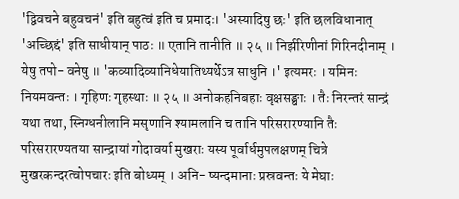'द्विवचने बहुवचनं' इति बहुत्वं इति च प्रमादः। 'अस्यादिषु छः' इति छलविधानात् 'अच्छिद्दं' इति साधीयान् पाठः ॥ एतानि तानीति ॥ २५ ॥ निर्झरिणीनां गिरिनदीनाम् । येषु तपो- वनेषु ॥ 'कव्यादिव्यानिधेयातिथ्यर्थेऽत्र साधुनि ।' इत्यमरः । यमिनः नियमवन्तः । गृहिणः गृहस्थाः ॥ २५ ॥ अनोकहनिबहाः वृक्षसङ्घाः । तैः निरन्तरं सान्द्रं यथा तथा, स्निग्धनीलानि मसृणानि श्यामलानि च तानि परिसरारण्यानि तैः परिसरारण्यतया सान्द्रायां गोदावर्या मुखराः यस्य पूर्वार्धमुपलक्षणम् चित्रे मुखरकन्दरत्वोपचारः इति बोध्यम् । अनि- ष्यन्दमानाः प्रस्रवन्तः ये मेघाः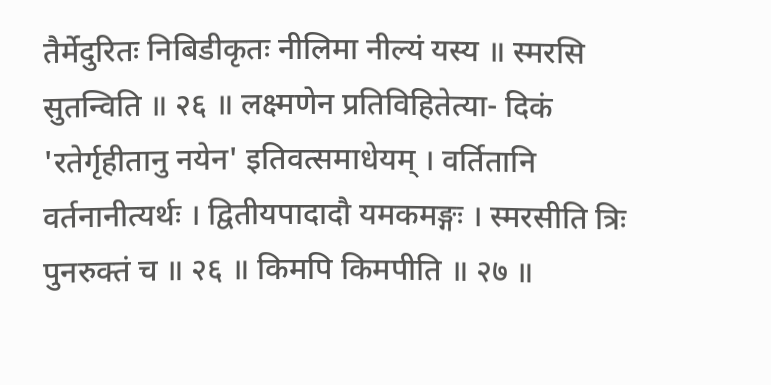तैर्मेदुरितः निबिडीकृतः नीलिमा नील्यं यस्य ॥ स्मरसि सुतन्विति ॥ २६ ॥ लक्ष्मणेन प्रतिविहितेत्या- दिकं 'रतेर्गृहीतानु नयेन' इतिवत्समाधेयम् । वर्तितानि वर्तनानीत्यर्थः । द्वितीयपादादौ यमकमङ्गः । स्मरसीति त्रिः पुनरुक्तं च ॥ २६ ॥ किमपि किमपीति ॥ २७ ॥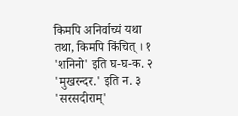किमपि अनिर्वाच्यं यथा तथा, किमपि किंचित् । १ 'शनिनो' इति घ-घ-क. २ 'मुखरन्दर.' इति न. ३ 'सरसदीराम्'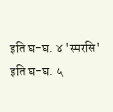इति घ-घ. ४ 'स्मरसि' इति घ-घ. ५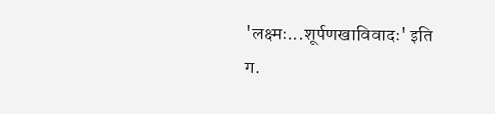'लक्ष्मः...शूर्पणखाविवादः' इति ग.